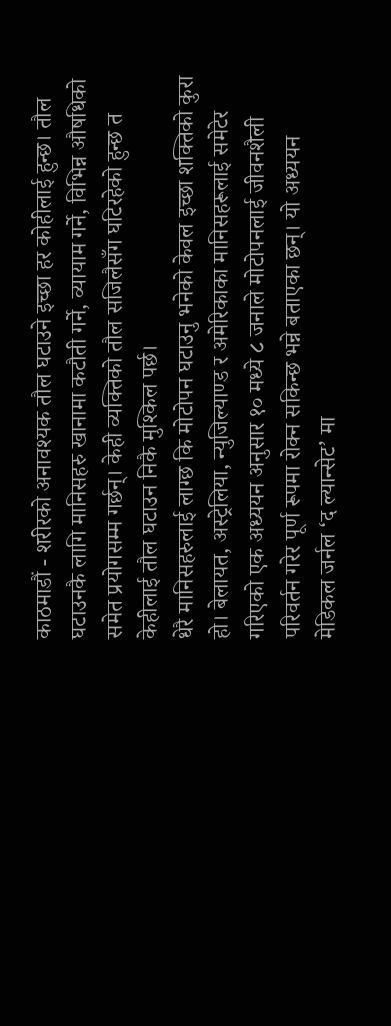काठमाडौं - शरीरको अनावश्यक तौल घटाउने इच्छा हर कोहीलाई हुन्छ। तौल घटाउनकै लागि मानिसहरु खानामा कटौती गर्ने, व्यायाम गर्ने, विभिन्न औषधिको समेत प्रयोगसम्म गर्छन्। केही व्यक्तिको तौल सजिलैसँग घटिरहेको हुन्छ त केहीलाई तौल घटाउन निकै मुश्किल पर्छ।
धेरै मानिसहरुलाई लाग्छ कि मोटोपन घटाउनु भनेको केवल इच्छा शक्तिको कुरा हो। बेलायत, अस्ट्रेलिया, न्युजिल्याण्ड र अमेरिकाका मानिसहरूलाई समेटेर गरिएको एक अध्ययन अनुसार १० मध्ये ८ जनाले मोटोपनलाई जीवनशैली परिवर्तन गरेर पूर्ण रूपमा रोक्न सकिन्छ भन्ने बताएका छन्। यो अध्ययन मेडिकल जर्नल ‘द ल्यान्सेट’ मा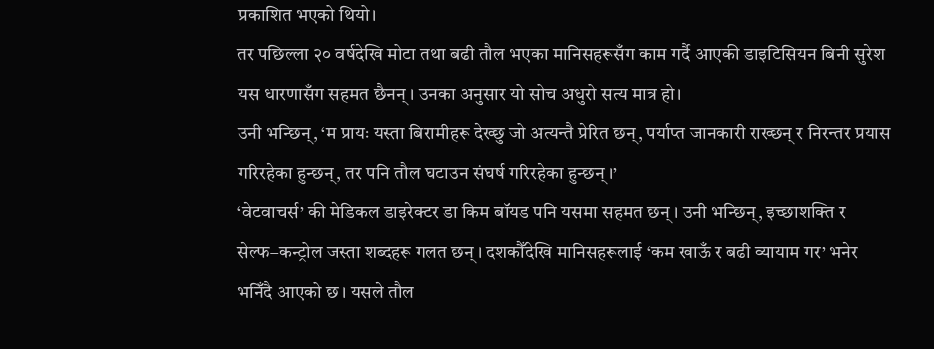प्रकाशित भएको थियो।
तर पछिल्ला २० वर्षदेखि मोटा तथा बढी तौल भएका मानिसहरूसँग काम गर्दै आएकी डाइटिसियन बिनी सुरेश यस धारणासँग सहमत छैनन्। उनका अनुसार यो सोच अधुरो सत्य मात्र हो।
उनी भन्छिन्, ‘म प्रायः यस्ता बिरामीहरू देख्छु जो अत्यन्तै प्रेरित छन्, पर्याप्त जानकारी राख्छन् र निरन्तर प्रयास गरिरहेका हुन्छन्, तर पनि तौल घटाउन संघर्ष गरिरहेका हुन्छन्।’
‘वेटवाचर्स’ की मेडिकल डाइरेक्टर डा किम बॉयड पनि यसमा सहमत छन्। उनी भन्छिन्, इच्छाशक्ति र सेल्फ–कन्ट्रोल जस्ता शब्दहरू गलत छन्। दशकौँदेखि मानिसहरूलाई ‘कम खाऊँ र बढी व्यायाम गर’ भनेर भनिँदै आएको छ। यसले तौल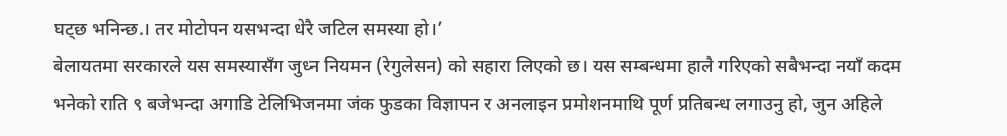घट्छ भनिन्छ.। तर मोटोपन यसभन्दा धेरै जटिल समस्या हो।’
बेलायतमा सरकारले यस समस्यासँग जुध्न नियमन (रेगुलेसन) को सहारा लिएको छ। यस सम्बन्धमा हालै गरिएको सबैभन्दा नयाँ कदम भनेको राति ९ बजेभन्दा अगाडि टेलिभिजनमा जंक फुडका विज्ञापन र अनलाइन प्रमोशनमाथि पूर्ण प्रतिबन्ध लगाउनु हो, जुन अहिले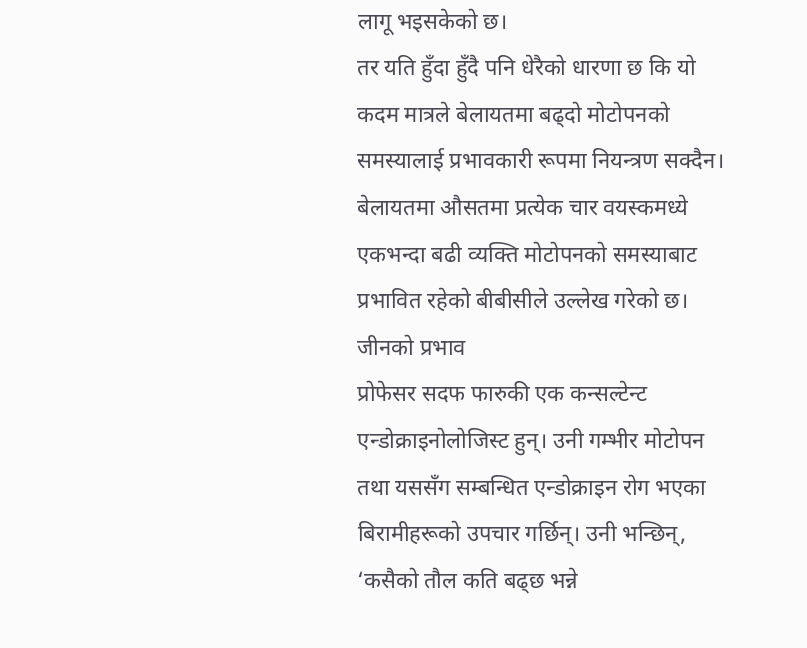लागू भइसकेको छ।
तर यति हुँदा हुँदै पनि धेरैको धारणा छ कि यो कदम मात्रले बेलायतमा बढ्दो मोटोपनको समस्यालाई प्रभावकारी रूपमा नियन्त्रण सक्दैन। बेलायतमा औसतमा प्रत्येक चार वयस्कमध्ये एकभन्दा बढी व्यक्ति मोटोपनको समस्याबाट प्रभावित रहेको बीबीसीले उल्लेख गरेको छ।
जीनको प्रभाव
प्रोफेसर सदफ फारुकी एक कन्सल्टेन्ट एन्डोक्राइनोलोजिस्ट हुन्। उनी गम्भीर मोटोपन तथा यससँग सम्बन्धित एन्डोक्राइन रोग भएका बिरामीहरूको उपचार गर्छिन्। उनी भन्छिन्, ‘कसैको तौल कति बढ्छ भन्ने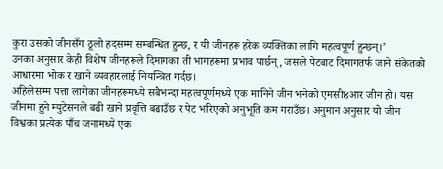कुरा उसको जीनसँग ठूलो हदसम्म सम्बन्धित हुन्छ, र यी जीनहरू हरेक व्यक्तिका लागि महत्वपूर्ण हुन्छन्।’
उनका अनुसार केही विशेष जीनहरूले दिमागका ती भागहरूमा प्रभाव पार्छन्, जसले पेटबाट दिमागतर्फ जाने संकेतको आधारमा भोक र खाने व्यवहारलाई नियन्त्रित गर्दछ।
अहिलेसम्म पत्ता लागेका जीनहरूमध्ये सबैभन्दा महत्वपूर्णमध्ये एक मानिने जीन भनेको एमसी४आर जीन हो। यस जीनमा हुने म्युटेसनले बढी खाने प्रवृत्ति बढाउँछ र पेट भरिएको अनुभूति कम गराउँछ। अनुमान अनुसार यो जीन विश्वका प्रत्येक पाँच जनामध्ये एक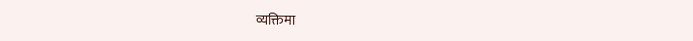व्यक्तिमा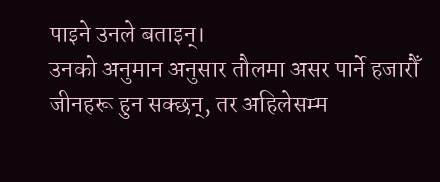पाइने उनले बताइन्।
उनको अनुमान अनुसार तौलमा असर पार्ने हजारौँ जीनहरू हुन सक्छन्, तर अहिलेसम्म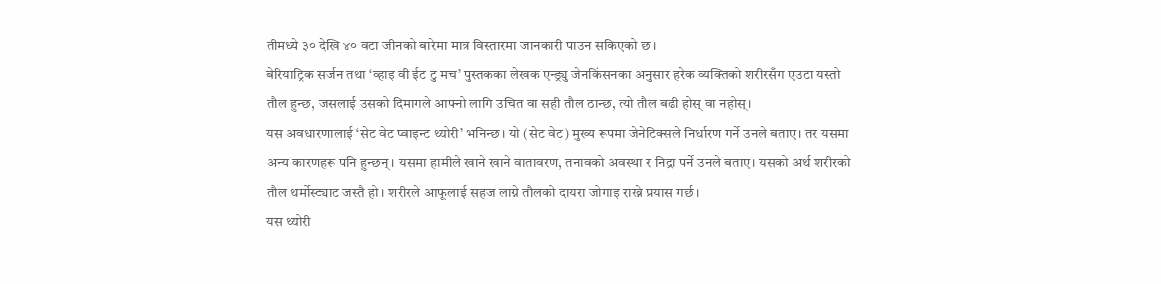तीमध्ये ३० देखि ४० वटा जीनको बारेमा मात्र विस्तारमा जानकारी पाउन सकिएको छ।
बेरियाट्रिक सर्जन तथा ‘व्हाइ वी ईट टु मच’ पुस्तकका लेखक एन्ड्र्यु जेनकिंसनका अनुसार हरेक व्यक्तिको शरीरसँग एउटा यस्तो तौल हुन्छ, जसलाई उसको दिमागले आफ्नो लागि उचित वा सही तौल ठान्छ, त्यो तौल बढी होस् वा नहोस्।
यस अवधारणालाई ‘सेट वेट प्वाइन्ट थ्योरी’ भनिन्छ। यो (सेट वेट) मुख्य रूपमा जेनेटिक्सले निर्धारण गर्ने उनले बताए। तर यसमा अन्य कारणहरू पनि हुन्छन्। यसमा हामीले खाने खाने वातावरण, तनावको अवस्था र निद्रा पर्ने उनले बताए। यसको अर्थ शरीरको तौल थर्मोस्ट्याट जस्तै हो। शरीरले आफूलाई सहज लाग्ने तौलको दायरा जोगाइ राख्ने प्रयास गर्छ।
यस थ्योरी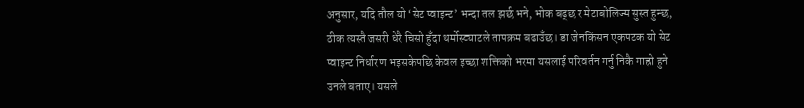अनुसार, यदि तौल यो ‘सेट प्वाइन्ट’ भन्दा तल झर्छ भने, भोक बढ्छ र मेटाबोलिज्म सुस्त हुन्छ, ठीक त्यस्तै जसरी धेरै चिसो हुँदा थर्मोस्ट्याटले तापक्रम बढाउँछ। डा जेनकिंसन एकपटक यो सेट प्वाइन्ट निर्धारण भइसकेपछि केवल इच्छा शक्तिको भरमा यसलाई परिवर्तन गर्नु निकै गाह्रो हुने उनले बताए। यसले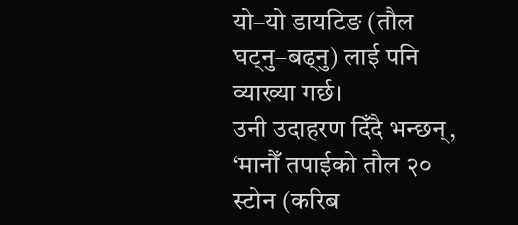यो–यो डायटिङ (तौल घट्नु–बढ्नु) लाई पनि व्याख्या गर्छ।
उनी उदाहरण दिँदै भन्छन्, ‘मानौँ तपाईको तौल २० स्टोन (करिब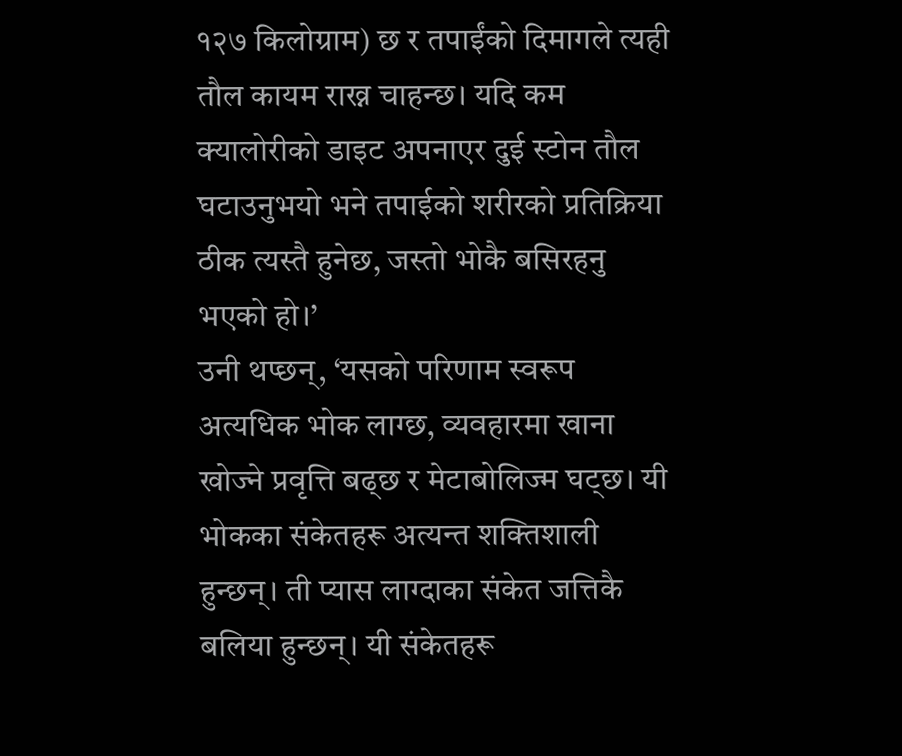१२७ किलोग्राम) छ र तपाईंको दिमागले त्यही तौल कायम राख्न चाहन्छ। यदि कम क्यालोरीको डाइट अपनाएर दुई स्टोन तौल घटाउनुभयो भने तपाईको शरीरको प्रतिक्रिया ठीक त्यस्तै हुनेछ, जस्तो भोकै बसिरहनु भएको हो।’
उनी थप्छन्, ‘यसको परिणाम स्वरूप अत्यधिक भोक लाग्छ, व्यवहारमा खाना खोज्ने प्रवृत्ति बढ्छ र मेटाबोलिज्म घट्छ। यी भोकका संकेतहरू अत्यन्त शक्तिशाली हुन्छन्। ती प्यास लाग्दाका संकेत जत्तिकै बलिया हुन्छन्। यी संकेतहरू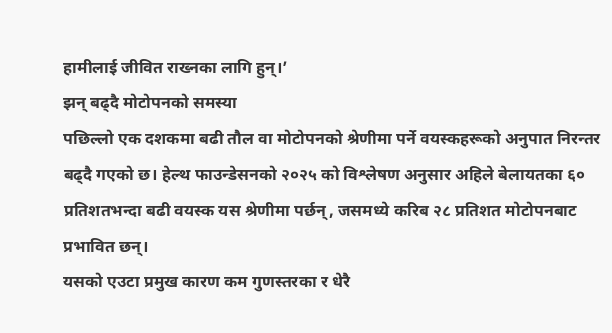हामीलाई जीवित राख्नका लागि हुन्।’
झन् बढ्दै मोटोपनको समस्या
पछिल्लो एक दशकमा बढी तौल वा मोटोपनको श्रेणीमा पर्ने वयस्कहरूको अनुपात निरन्तर बढ्दै गएको छ। हेल्थ फाउन्डेसनको २०२५ को विश्लेषण अनुसार अहिले बेलायतका ६० प्रतिशतभन्दा बढी वयस्क यस श्रेणीमा पर्छन्, जसमध्ये करिब २८ प्रतिशत मोटोपनबाट प्रभावित छन्।
यसको एउटा प्रमुख कारण कम गुणस्तरका र धेरै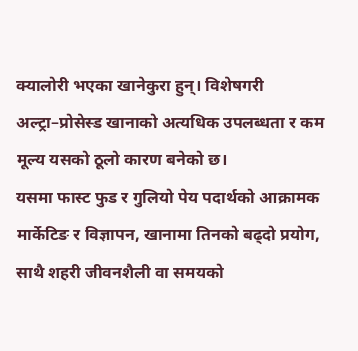क्यालोरी भएका खानेकुरा हुन्। विशेषगरी अल्ट्रा–प्रोसेस्ड खानाको अत्यधिक उपलब्धता र कम मूल्य यसको ठूलो कारण बनेको छ।
यसमा फास्ट फुड र गुलियो पेय पदार्थको आक्रामक मार्केटिङ र विज्ञापन, खानामा तिनको बढ्दो प्रयोग, साथै शहरी जीवनशैली वा समयको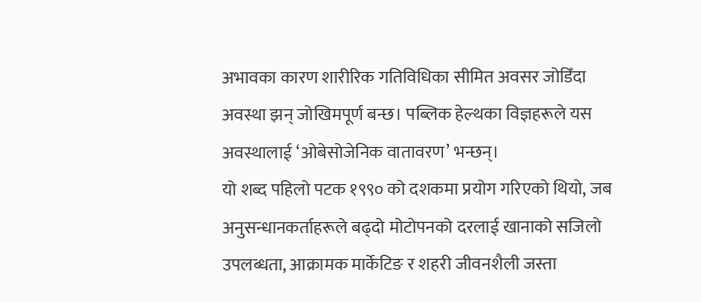अभावका कारण शारीरिक गतिविधिका सीमित अवसर जोडिँदा अवस्था झन् जोखिमपूर्ण बन्छ। पब्लिक हेल्थका विज्ञहरूले यस अवस्थालाई ‘ओबेसोजेनिक वातावरण’ भन्छन्।
यो शब्द पहिलो पटक १९९० को दशकमा प्रयोग गरिएको थियो, जब अनुसन्धानकर्ताहरूले बढ्दो मोटोपनको दरलाई खानाको सजिलो उपलब्धता, आक्रामक मार्केटिङ र शहरी जीवनशैली जस्ता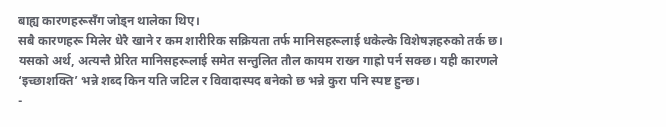बाह्य कारणहरूसँग जोड्न थालेका थिए।
सबै कारणहरू मिलेर धेरै खाने र कम शारीरिक सक्रियता तर्फ मानिसहरूलाई धकेल्के विशेषज्ञहरुको तर्क छ। यसको अर्थ, अत्यन्तै प्रेरित मानिसहरूलाई समेत सन्तुलित तौल कायम राख्न गाह्रो पर्न सक्छ। यही कारणले ‘इच्छाशक्ति’ भन्ने शब्द किन यति जटिल र विवादास्पद बनेको छ भन्ने कुरा पनि स्पष्ट हुन्छ।
-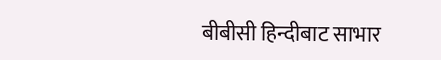बीबीसी हिन्दीबाट साभार